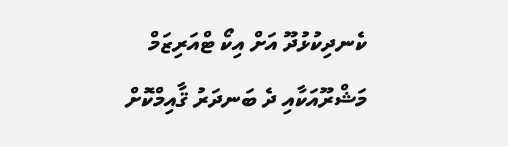ކެނދިކުޅުދޫ އަށް އިކޯ ޓްއަރިޒަމް މަޝްރޫއަކާއި ދެ ބަނދަރު ޤާއިމްކޮށް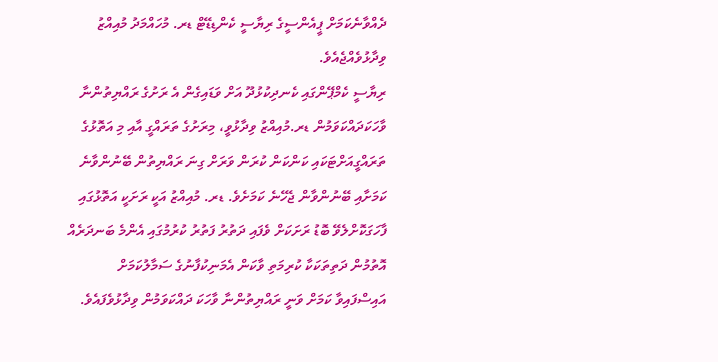ދެއްވާނެކަމަށް ޕީއެންސީގެ ރިޔާސީ ކެންޑިޑޭޓް ޑރ. މުހައްމަދު މުއިއްޒު ވިދާޅުވެއްޖެއެވެ.
ރިޔާސީ ކެމްޕޭންގައި ކެނދިކުޅުދޫ އަށް ވަޑައިގެން އެ ރަށުގެ ރައްޔިތުންނާ ވާހަކަދައްކަވަމުން ޑރ.މުއިއްޒު ވިދާޅުވީ، މިރަށުގެ ތަރައްގީ އާއި މި އަތޮޅުގެ ތަރައްގީއަށްޓަކައި ކަންކަން ކުރަން ވަރަށް ގިނަ ރައްޔިތުން ބޭނުންވާނެ ކަމަށާއި ބޭނުންވާން ޖެހޭނެ ކަމަށެވެ. ޑރ. މުއިއްޒު އަކީ ރަށަކީ އަތޮޅުގައި ފާހަގަކޮށްލެވޭ ބޮޑު ރަށަކަށް ވެފައި ދަތުރު ފަތުރު ކުރުމުގައި އެންމެ ބަނދަރެއް އޮތުމުން ދަތިތަކަކާ ކުރިމަތި ވާކަން އެމަނިކުފާނުގެ ސަމާލުކަމަށް އައިސްފައިވާ ކަމަށް ވަނީ ރައްޔިތުންނާ ވާހަކަ ދައްކަވަމުން ވިދާޅުވެފައެވެ.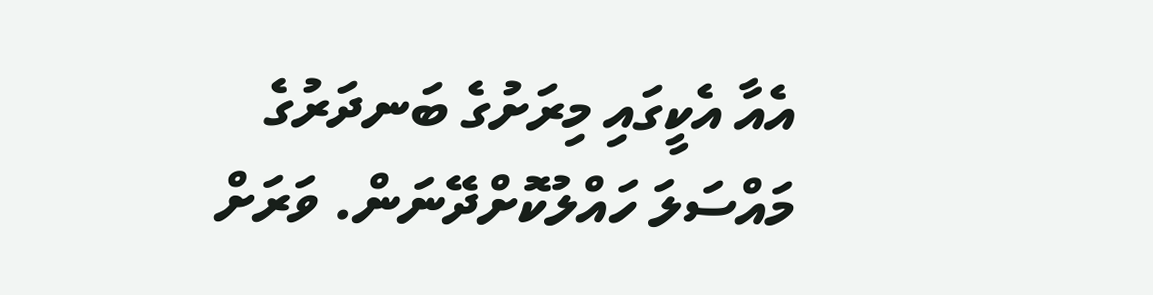އެއާ އެކީގައި މިރަށުގެ ބަނދަރުގެ މައްސަލަ ހައްލުކޮށްދޭނަން. ވަރަށް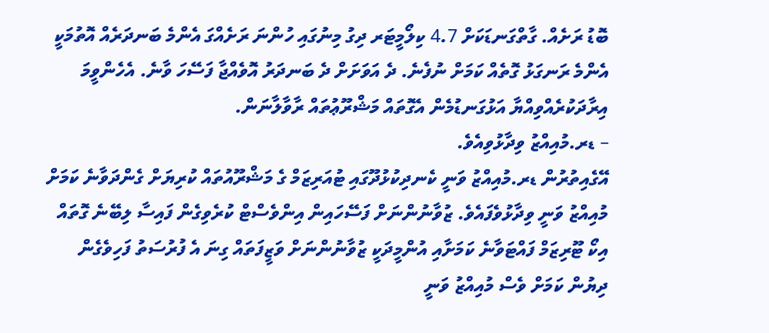ބޮޑު ރަށެއް. ގާތްގަނޑަކަށް 4.7 ކިލޯމީޓަރ ދިގު މިނުގައި ހުންނަ ރަށެއްގަ އެންމެ ބަނދަރެއް އޮތުމަކީ އެންމެ ރަނގަޅު ގޮތެއް ކަމަށް ނުފެނެ. ދެ އަވަށަށް ދެ ބަނދަރު އޮވެއްޖާ ފަސޭހަ ވާނެ. އެހެންވީމަ އިރާދަކުރެއްވިއްޔާ އަޅުގަނޑުމެން އެގޮތައް މަޝްރޫޢުތައް ރާވާލާނަން.
– ޑރ.މުއިއްޒު ވިދާޅުވިއެވެ.
އޭގެއިތުރުން ޑރ.މުއިއްޒު ވަނީ ކެނދިކުޅުދޫގައި ޓުއަރިޒަމް ގެ މަޝްރޫއުތައް ކުރިޔަށް ގެންދަވާނެ ކަމަށް މުއިއްޒު ވަނީ ވިދާޅުވެފައެވެ. ޒުވާނުންނަށް ފަސޭހައިން އިންވެސްޓް ކުރެވިގެން ފައިސާ ލިބޭނެ ގޮތައް އިކޯ ޓޫރިޒަމް ފައްޓަވާނެ ކަމަށާއި އުންމީދަކީ ޒުވާނުންނަށް ވަޒީފަތައް ގިނަ އެ ފުރުސަތު ފަހިވެގެން ދިޔުން ކަމަށް ވެސް މުއިއްޒު ވަނީ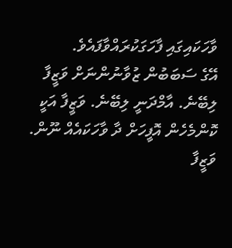ވާހަކައިގައި ފާހަގަކުރައްވާފައެވެ.
އޭގެ ސަބަބުން ޒުވާނުންނަށް ވަޒީފާ ލިބޭނެ. އާމްދަނީ ލިބޭނެ. ވަޒީފާ އަކީ ކޮންމެހެން އޮފީހަށް ދާ ވާހަކައެއް ނޫން. ވަޒީފާ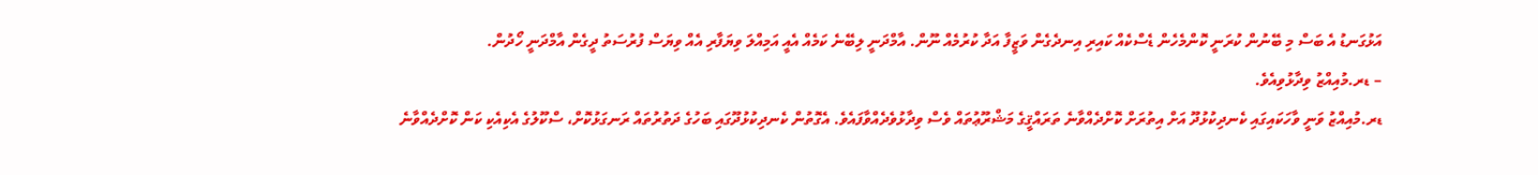އަޅުގަނޑު އެ ބަސް މި ބޭނުން ކުރަނީ ކޮންމެހެން ޑެސްކެއް ކައިރި އިނދެގެން ވަޒީފާ އަދާ ކުރުމެއް ނޫން. އާމްދަނީ ލިބޭނެ ކަމެއް އެއީ އަމިއްލަ ވިޔަފާރި އެއް ވިޔަސް ފުރުސަތު ދީގެން އާމްދަނީ ހޯދުން.
– ޑރ.މުއިއްޒު ވިދާޅުވިއެވެ.
ޑރ.މުއިއްޒު ވަނީ ވާހަކައިގައި ކެނދިކުޅުދޫ އަށް އިތުރަށް ކޮށްދެއްވާނެ ތަރައްޤީގެ މަޝްރޫޢުތައް ވެސް ވިދާޅުވެދެއްވާފައެވެ. އެގޮތުން ކެނދިކުޅުދޫގައި ބަހުގެ ދަތުރުތައް ރަނގަޅުކޮށް، ސްކޫލުގެ އެކިއެކި ކަން ކޮށްދެއްވާނެ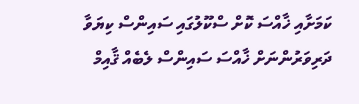ކަމަށާއި ޚާއްސަ ކޮށް ސްކޫލުގައި ސައިންސް ކިޔަވާ ދަރިވަރުންނަށް ޚާއްސަ ސައިންސް ލެބެއް ޤާއިމް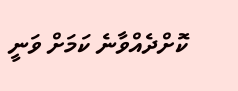ކޮށްދެއްވާނެ ކަމަށް ވަނީ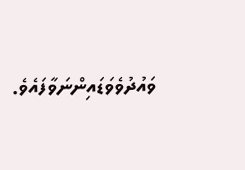ވައުދުވެވަޑައިންނަވާފައެވެ.